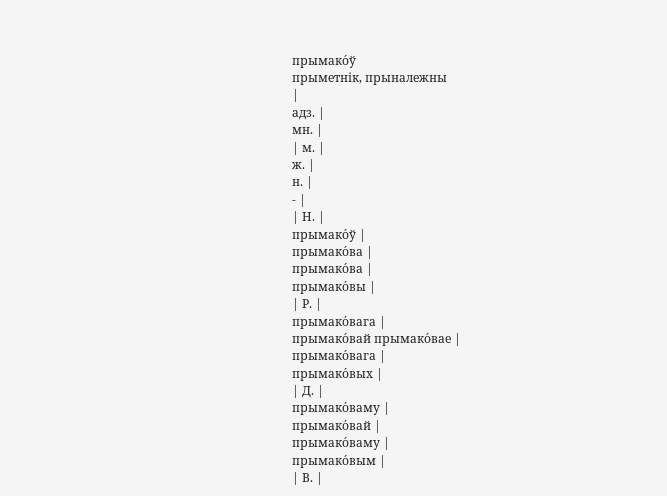прымако́ў
прыметнік, прыналежны
|
адз. |
мн. |
| м. |
ж. |
н. |
- |
| Н. |
прымако́ў |
прымако́ва |
прымако́ва |
прымако́вы |
| Р. |
прымако́вага |
прымако́вай прымако́вае |
прымако́вага |
прымако́вых |
| Д. |
прымако́ваму |
прымако́вай |
прымако́ваму |
прымако́вым |
| В. |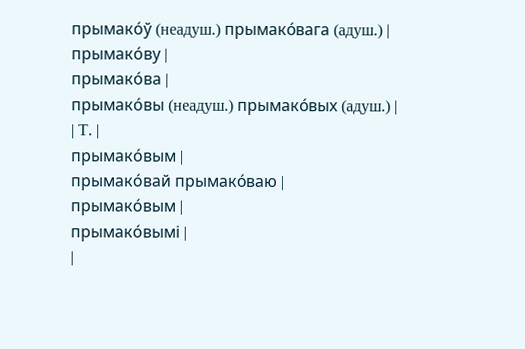прымако́ў (неадуш.) прымако́вага (адуш.) |
прымако́ву |
прымако́ва |
прымако́вы (неадуш.) прымако́вых (адуш.) |
| Т. |
прымако́вым |
прымако́вай прымако́ваю |
прымако́вым |
прымако́вымі |
|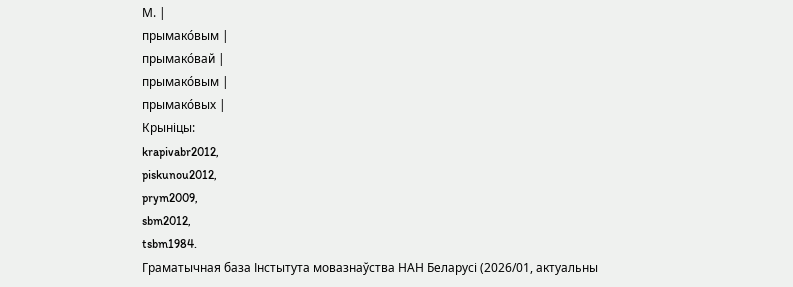М. |
прымако́вым |
прымако́вай |
прымако́вым |
прымако́вых |
Крыніцы:
krapivabr2012,
piskunou2012,
prym2009,
sbm2012,
tsbm1984.
Граматычная база Інстытута мовазнаўства НАН Беларусі (2026/01, актуальны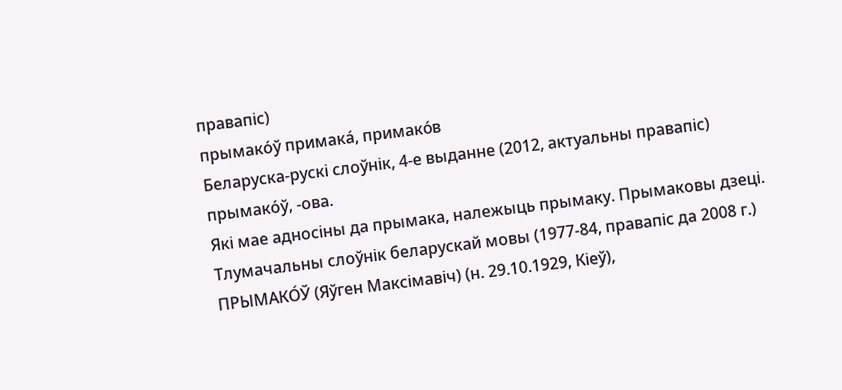правапіс)
прымако́ў примака́, примако́в
Беларуска-рускі слоўнік, 4-е выданне (2012, актуальны правапіс)
прымако́ў, ‑ова.
Які мае адносіны да прымака, належыць прымаку. Прымаковы дзеці.
Тлумачальны слоўнік беларускай мовы (1977-84, правапіс да 2008 г.)
ПРЫМАКО́Ў (Яўген Максімавіч) (н. 29.10.1929, Кіеў),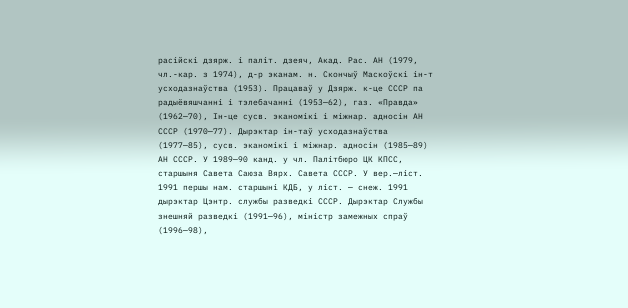расійскі дзярж. і паліт. дзеяч, Акад. Рас. АН (1979, чл.-кар. з 1974), д-р эканам. н. Скончыў Маскоўскі ін-т усходазнаўства (1953). Працаваў у Дзярж. к-це СССР па радыёвяшчанні і тэлебачанні (1953—62), газ. «Правда» (1962—70), Ін-це сусв. эканомікі і міжнар. адносін АН СССР (1970—77). Дырэктар ін-таў усходазнаўства (1977—85), сусв. эканомікі і міжнар. адносін (1985—89) АН СССР. У 1989—90 канд. у чл. Палітбюро ЦК КПСС, старшыня Савета Саюза Вярх. Савета СССР. У вер.—ліст. 1991 першы нам. старшыні КДБ, у ліст. — снеж. 1991 дырэктар Цэнтр. службы разведкі СССР. Дырэктар Службы знешняй разведкі (1991—96), міністр замежных спраў (1996—98),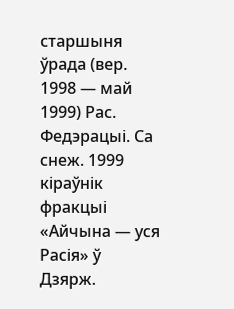старшыня ўрада (вер. 1998 — май 1999) Рас. Федэрацыі. Са снеж. 1999 кіраўнік фракцыі «Айчына — уся Расія» ў Дзярж.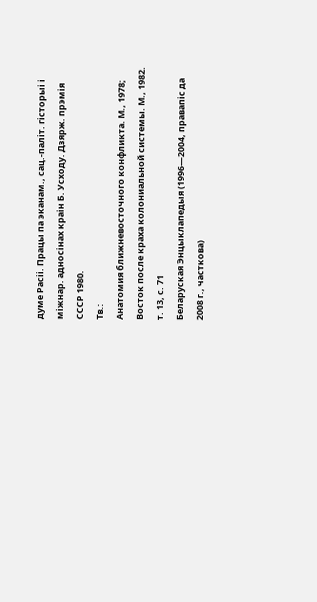думе Расіі. Працы па эканам., сац.-паліт. гісторыі і міжнар. адносінах краін Б. Усходу. Дзярж. прэмія СССР 1980.
Тв.:
Анатомия ближневосточного конфликта. М., 1978;
Восток после краха колониальной системы. М., 1982.
т. 13, с. 71
Беларуская Энцыклапедыя (1996—2004, правапіс да 2008 г., часткова)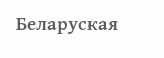Беларуская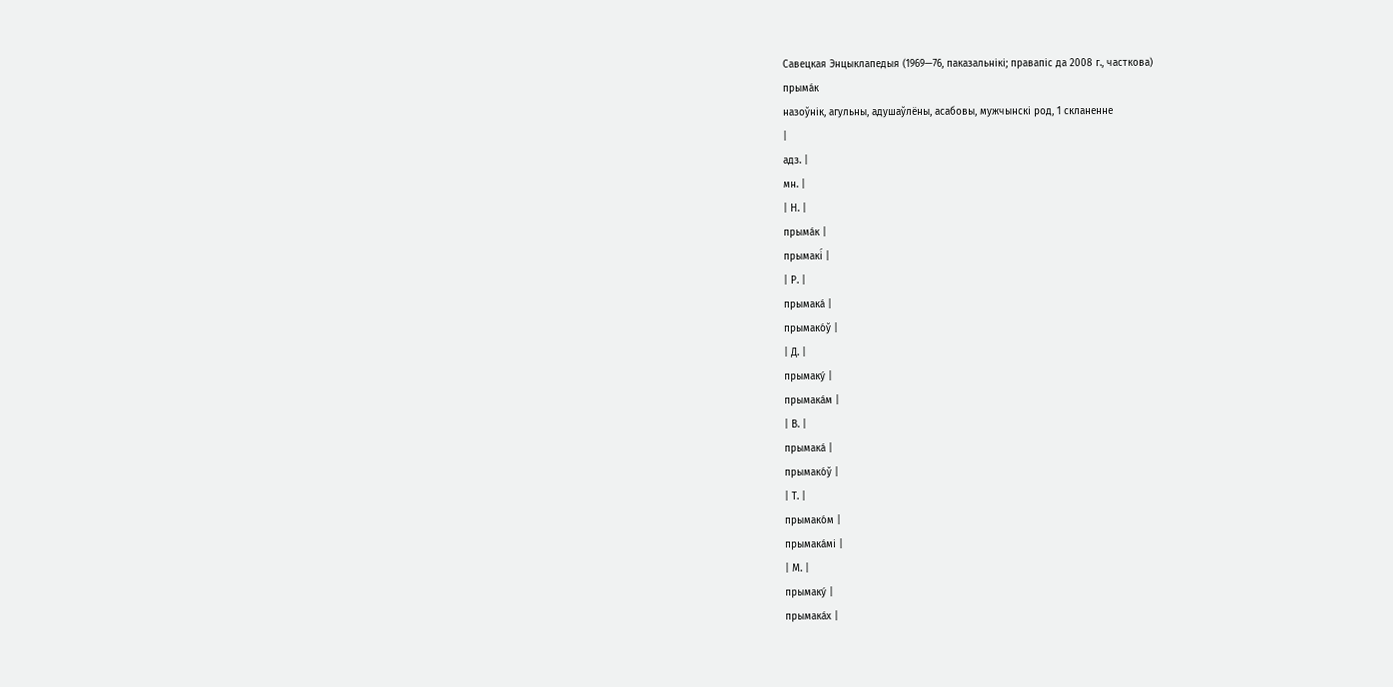Савецкая Энцыклапедыя (1969—76, паказальнікі; правапіс да 2008 г., часткова)
прыма́к
назоўнік, агульны, адушаўлёны, асабовы, мужчынскі род, 1 скланенне
|
адз. |
мн. |
| Н. |
прыма́к |
прымакі́ |
| Р. |
прымака́ |
прымако́ў |
| Д. |
прымаку́ |
прымака́м |
| В. |
прымака́ |
прымако́ў |
| Т. |
прымако́м |
прымака́мі |
| М. |
прымаку́ |
прымака́х |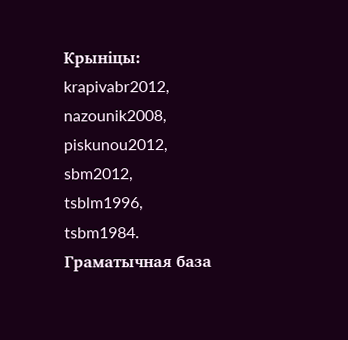Крыніцы:
krapivabr2012,
nazounik2008,
piskunou2012,
sbm2012,
tsblm1996,
tsbm1984.
Граматычная база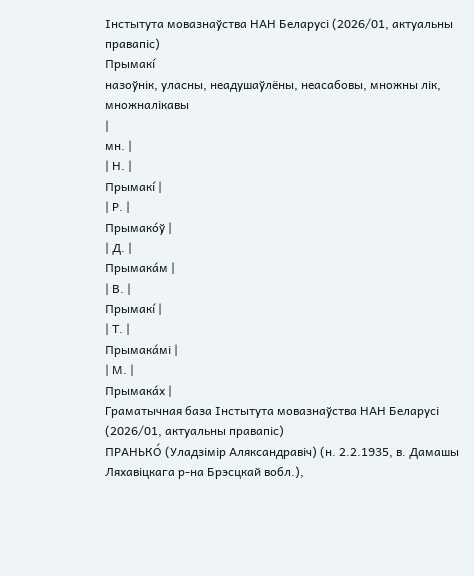Інстытута мовазнаўства НАН Беларусі (2026/01, актуальны правапіс)
Прымакі́
назоўнік, уласны, неадушаўлёны, неасабовы, множны лік, множналікавы
|
мн. |
| Н. |
Прымакі́ |
| Р. |
Прымако́ў |
| Д. |
Прымака́м |
| В. |
Прымакі́ |
| Т. |
Прымака́мі |
| М. |
Прымака́х |
Граматычная база Інстытута мовазнаўства НАН Беларусі (2026/01, актуальны правапіс)
ПРАНЬКО́ (Уладзімір Аляксандравіч) (н. 2.2.1935, в. Дамашы Ляхавіцкага р-на Брэсцкай вобл.),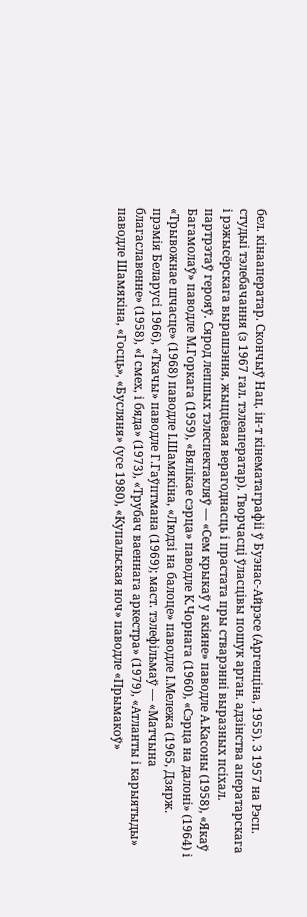бел. кінааператар. Скончыў Нац. ін-т кінематаграфіі ў Буэнас-Айрэсе (Аргенціна, 1955). З 1957 на Рэсп. студыі тэлебачання (з 1967 гал. тэлеаператар). Творчасці ўласцівы пошук арган. адзінства аператарскага і рэжысёрскага вырашэння, жыццёвая верагоднасць і прастата пры стварэнні выразных псіхал. партрэтаў герояў. Сярод лепшых тэлеспектакляў — «Сем крыкаў у акіяне» паводле А.Касоны (1958), «Якаў Багамолаў» паводле М.Горкага (1959), «Вялікае сэрца» паводле К.Чорнага (1960), «Сэрца на далоні» (1964) і «Трывожнае шчасце» (1968) паводле І.Шамякіна, «Людзі на балоце» паводле І.Мележа (1965, Дзярж. прэмія Беларусі 1966), «Ткачы» паводле Г.Гаўптмана (1969); маст. тэлефільмаў — «Матчына благаславенне» (1958), «І смех, і бяда» (1973), «Трубач ваеннага аркестра» (1979), «Атланты і карыятыды» паводле Шамякіна, «Госць», «Бусляня» (усе 1980), «Купальская ноч» паводле «Прымакоў»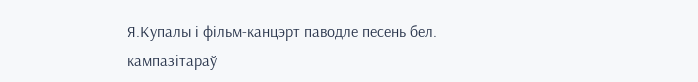Я.Купалы і фільм-канцэрт паводле песень бел. кампазітараў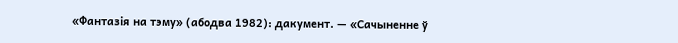«Фантазія на тэму» (абодва 1982): дакумент. — «Сачыненне ў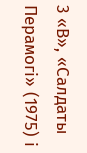3 «В», «Салдаты Перамогі» (1975) і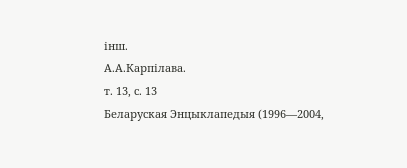інш.
А.А.Карпілава.
т. 13, с. 13
Беларуская Энцыклапедыя (1996—2004,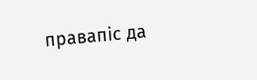правапіс да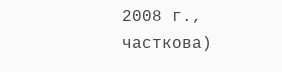2008 г., часткова)